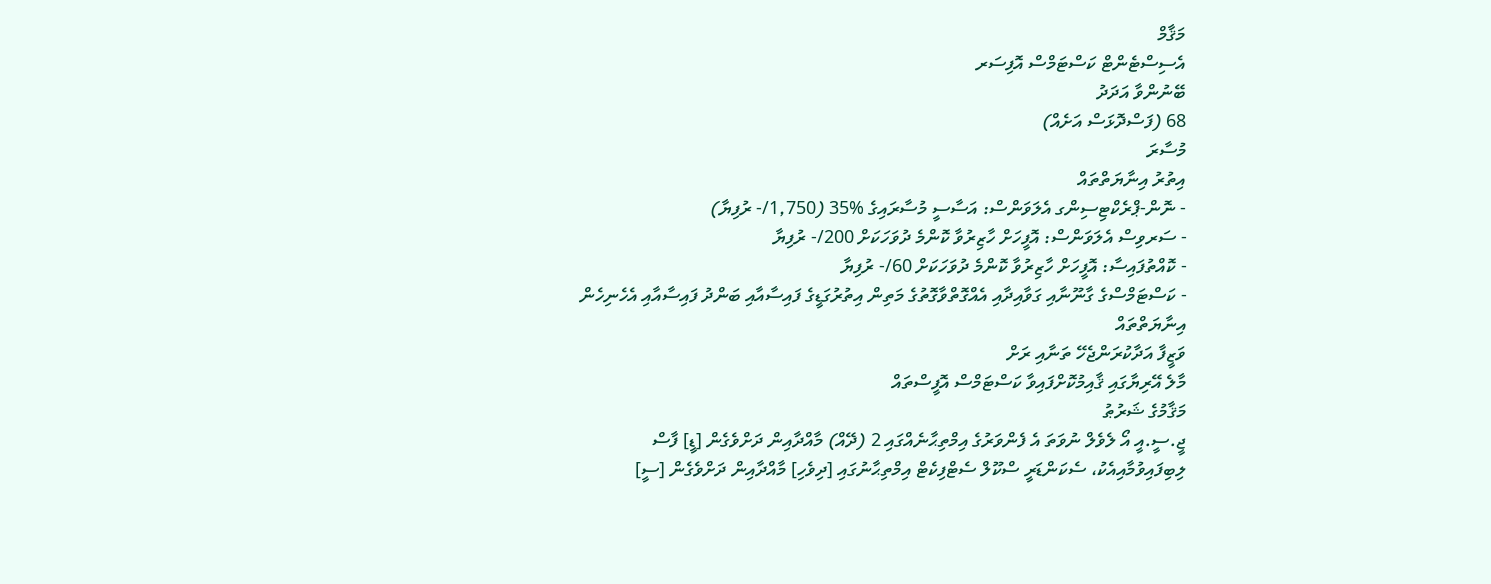މަޤާމް
އެސިސްޓެންޓް ކަސްޓަމްސް އޮފިސަރ
ބޭނުންވާ އަދަދު
68 (ފަސްދޮޅަސް އަށެއް)
މުސާރަ
އިތުރު އިނާޔަތްތައް
- ނޮން-ޕްރެކްޓިސިންގ އެލަވަންސް: އަސާސީ މުސާރައިގެ %35 (1,750/- ރުފިޔާ)
- ސަރވިސް އެލަވަންސް: އޮފީހަށް ހާޒިރުވާ ކޮންމެ ދުވަހަކަށް 200/- ރުފިޔާ
- ކޮއްތުފައިސާ: އޮފީހަށް ހާޒިރުވާ ކޮންމެ ދުވަހަކަށް 60/- ރުފިޔާ
- ކަސްޓަމްސްގެ ގާނޫނާއި ގަވާއިދާއި އެއްގޮތްވާގޮތުގެ މަތިން އިތުރުގަޑީގެ ފައިސާއާއި ބަންދު ފައިސާއާއި އެހެނިހެން އިނާޔަތްތައް
ވަޒީފާ އަދާކުރަންޖެހޭ ތަނާއި ރަށް
މާލެ އޭރިޔާގައި ޤާއިމުކޮށްފައިވާ ކަސްޓަމްސް އޮފީސްތައް
މަޤާމުގެ ޝަރުޠު
ޖީ.ސީ.އީ އޯ ލެވެލް ނުވަތަ އެ ފެންވަރުގެ އިމްތިޙާނެއްގައި 2 (ދޭއް) މާއްދާއިން ދަށްވެގެން [ޑީ] ފާސް ލިބިފައިވުމާއިއެކު، ސެކަންޑަރީ ސްކޫލް ސެޓްފިކެޓް އިމްތިޙާނުގައި [ދިވެހި] މާއްދާއިން ދަށްވެގެން [ސީ]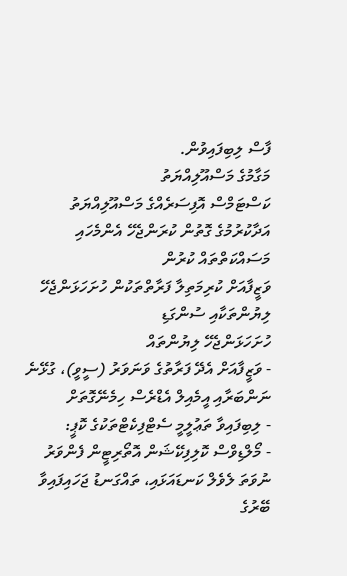ފާސް ލިބިފައިވުން.
މަގާމުގެ މަސްއޫލިއްޔަތު
ކަސްޓަމްސް އޮފިސަރެއްގެ މަސްއޫލިއްޔަތު އަދާކުރުމުގެ ގޮތުން ކުރަންޖެހޭ އެންމެހައި މަސައްކަތްތައް ކުރުން
ވަޒީފާއަށް ކުރިމަތިލާ ފަރާތްތަކުން ހުށަހަޅަންޖެހޭ ލިޔުންތަކާއި ސުންގަޑި
ހުށަހަޅަންޖެހޭ ލިޔުންތައް
- ވަޒީފާއަށް އެދޭ ފަރާތުގެ ވަނަވަރު (ސީވީ)، ގުޅޭނެ ނަންބަރާއި އީމެއިލް އެޑްރެސް ހިމެނޭގޮތަށް
- ލިބިފައިވާ ތަޢުލީމީ ސެޓްފިކެޓްތަކުގެ ކޮޕީ:
- މޯލްޑިވްސް ކޮލިފިކޭޝަން އޮތޯރިޓީން ފެންވަރު ނުވަތަ ލެވެލް ކަނޑައަޅައި، ތައްގަނޑު ޖަހައިފައިވާ ބޭރުގެ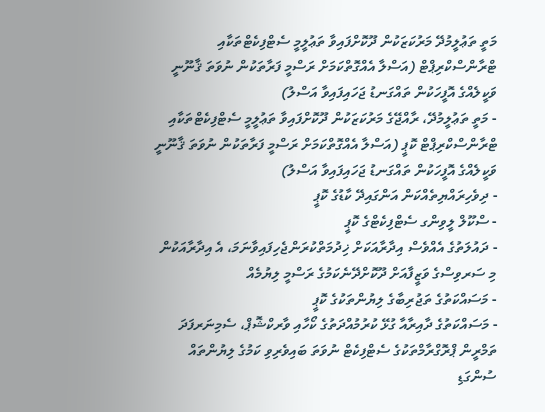މަތީ ތަޢުލީމުދޭ މަރުކަޒަކުން ދޫކޮށްފައިވާ ތަޢުލީމީ ސެޓްފިކެޓްތަކާއި ޓްރާންސްކްރިޕްޓް (އަސްލާ އެއްގޮތްކަމަށް ރަސްމީ ފަރާތަކުން ނުވަތަ ޤާނޫނީ ވަކީލެއްގެ އޮފީހަކުން ތައްގަނޑު ޖަހައިފައިވާ އަސްލު)
- މަތީ ތަޢުލީމުދޭ، ރާއްޖޭގެ މަރުކަޒަކުން ދޫކޮށްފައިވާ ތަޢުލީމީ ސެޓްފިކެޓްތަކާއި ޓްރާންސްކްރިޕްޓް ކޮޕީ (އަސްލާ އެއްގޮތްކަމަށް ރަސްމީ ފަރާތަކުން ނުވަތަ ޤާނޫނީ ވަކީލެއްގެ އޮފީހަކުން ތައްގަނޑު ޖަހައިފައިވާ އަސްލު)
- ދިވެހިރައްޔިތެއްކަން އަންގައިދޭ ކާޑުގެ ކޮޕީ
- ސްކޫލް ލީވިންގ ސެޓްފިކެޓްގެ ކޮޕީ
- ދައުލަތުގެ އެއްވެސް އިދާރާއަކަށް ޚިދުމަތްކުރަންޖެހިފައިވާނަމަ، އެ އިދާރާއަކުން މި ސަރވިސްގެ ވަޒީފާއަށް ދޫކޮށްދޭނެކަމުގެ ރަސްމީ ލިޔުމެއް
- މަސައްކަތުގެ ތަޖުރިބާގެ ލިޔުންތަކުގެ ކޮޕީ
- މަސައްކަތުގެ ދާއިރާއާ ގުޅޭ ކުރުމުއްދަތުގެ ކޯހާއި ވާރކްޝޮޕް، ސެމިނަރފަދަ ތަމްރީން ޕްރޮގްރާމްތަކުގެ ސެޓްފިކެޓް ނުވަތަ ބައިވެރިވި ކަމުގެ ލިޔުންތައް
ސުންގަޑި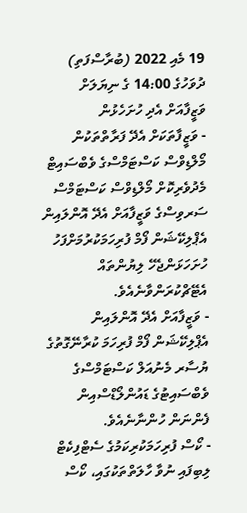19 މެއި 2022 (ބުރާސްފަތި) ދުވަހުގެ 14:00 ގެ ނިޔަލަށް
ވަޒީފާއަށް އެދި ހުށަހެޅުން
- ވަޒީފާތަކަށް އެދޭ ފަރާތްތަކުން މޯލްޑިވްސް ކަސްޓަމްސްގެ ވެބްސައިޓް މެދުވެރިކޮށް މޯލްޑިވްސް ކަސްޓަމްސް ސަރވިސްގެ ވަޒީފާއަށް އެދޭ އޮންލައިން އެޕްލިކޭޝަން ފޯމް ފުރިހަމަކުރުމަށްފަހު ހުށަހަޅަންޖެހޭ ލިޔުންތައް އެޓޭޗްކުރަންވާނެއެވެ.
- ވަޒީފާއަށް އެދޭ އޮންލައިން އެޕްލިކޭޝަން ފޯމް ފުރިހަމަ ކުރާނޭގޮތުގެ ޔުސާރ މެނުއަލް ކަސްޓަމްސްގެ ވެބްސައިޓުގެ ޑައުންލޯޑްސްއިން ފެންނަން ހުންނާނެއެވެ.
- ކޯސް ފުރިހަމަކުރިކަމުގެ ސެޓްފިކެޓް ލިބިފައި ނުވާ ހާލަތްތަކުގައި، ކޯސް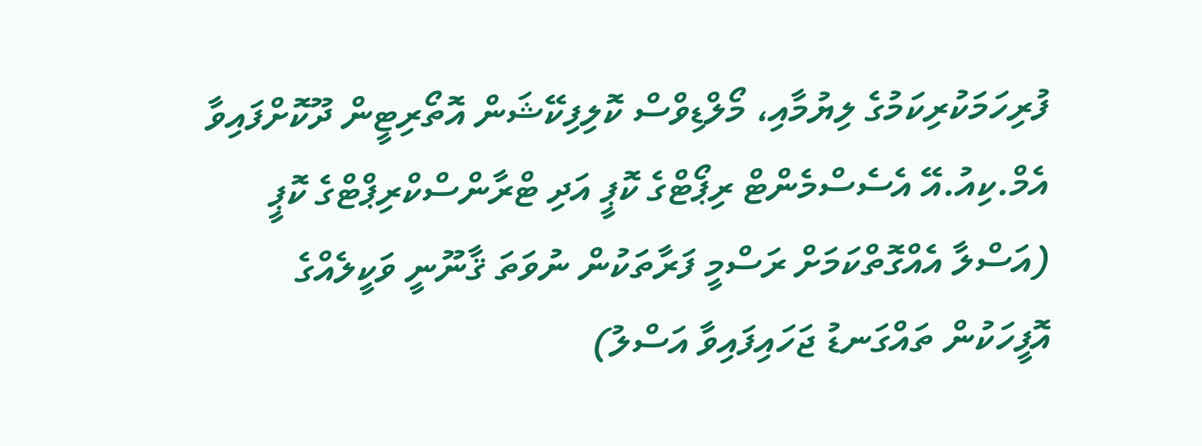ފުރިހަމަކުރިކަމުގެ ލިޔުމާއި، މޯލްޑިވްސް ކޮލިފިކޭޝަން އޮތޯރިޓީން ދޫކޮށްފައިވާ އެމް.ކިއު.އޭ އެސެސްމެންޓް ރިޕޯޓްގެ ކޮޕީ އަދި ޓްރާންސްކްރިޕްޓްގެ ކޮޕީ (އަސްލާ އެއްގޮތްކަމަށް ރަސްމީ ފަރާތަކުން ނުވަތަ ޤާނޫނީ ވަކީލެއްގެ އޮފީހަކުން ތައްގަނޑު ޖަހައިފައިވާ އަސްލު)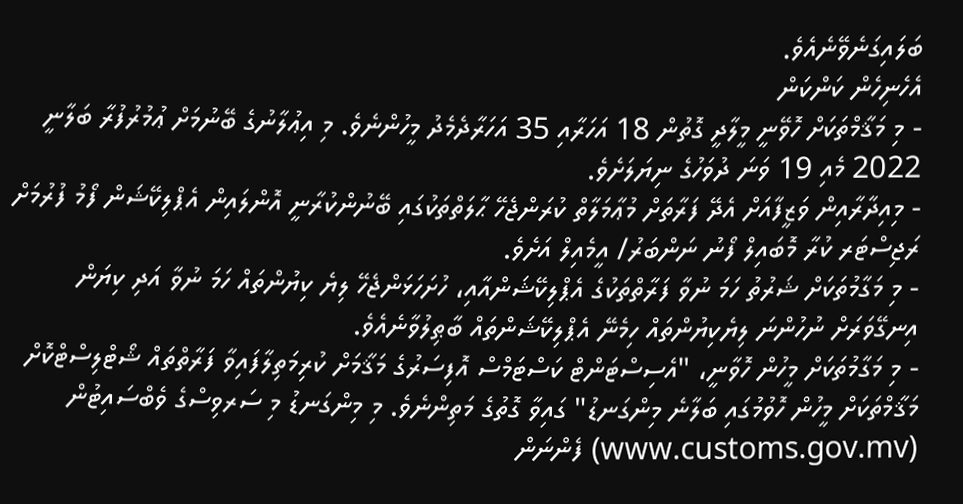ބަލައިގަނެވޭނެއެވެ.
އެހެނިހެން ކަންކަން
- މި މަޤާމްތަކަށް ހޮވޭނީ މީލާދީ ގޮތުން 18 އަހަރާއި 35 އަހަރާދެމެދު މީހުންނެވެ. މި އިޢުލާނުގެ ބޭނުމަށް ޢުމުރުފުރާ ބަލާނީ 2022 މެއި 19 ވަނަ ދުވަހުގެ ނިޔަލަށެވެ.
- މިއިދާރާއިން ވަޒީފާއަށް އެދޭ ފަރާތަށް މުޢާމަލާތް ކުރަންޖެހޭ ޙާލަތްތަކުގައި ބޭނުންކުރާނީ އޮންލައިން އެޕްލިކޭޝަން ފޯމު ފުރުމަށް ރަޖިސްޓަރ ކުރާ މޮބައިލް ފޯނު ނަންބަރު/ އީމެއިލް އަށެވެ.
- މި މަގާމުތަކަށް ޝަރުތު ހަމަ ނުވާ ފަރާތްތަކުގެ އެޕްލިކޭޝަންއާއި، ހުށަހަޅަންޖެހޭ ލިޔެ ކިޔުންތައް ހަމަ ނުވާ އަދި ކިޔަން އިނގޭވަރަށް ނުހުންނަ ލިޔެކިޔުންތައް ހިމެނޭ އެޕްލިކޭޝަންތައް ބާޠިލުވާނެއެވެ.
- މި މަގާމުތަކަށް މީހުން ހޮވާނީ، "އެސިސްޓަންޓް ކަސްޓަމްސް އޮފިސަރުގެ މަޤާމަށް ކުރިމަތިލާފައިވާ ފަރާތްތައް ޝޯޓްލިސްޓްކޮށް މަޤާމްތަކަށް މީހުން ހޮވުމުގައި ބަލާނެ މިންގަނޑު" ގައިވާ ގޮތުގެ މަތިންނެވެ. މި މިންގަނޑު މި ސަރވިސްގެ ވެބްސައިޓުން (www.customs.gov.mv) ފެންނަން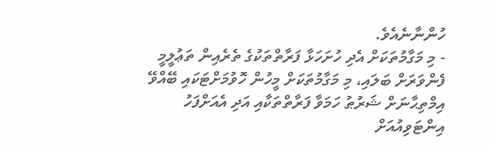ހުންނާނެއެވެ.
- މި މަގާމުތަކަށް އެދި ހުށަހަޅާ ފަރާތްތަކުގެ ތެރެއިން ތަޢުލީމީ ފެންވަރަށް ބަލައި، މި މަގާމުތަކަށް މީހުން ހޮވުމަށްޓަކައި ބޭއްވޭ އިމްތިޙާނަށް ޝަރުޠު ހަމަވާ ފަރާތްތަކާއި އަދި އެއަށްފަހު އިންޓަވިއުއަށް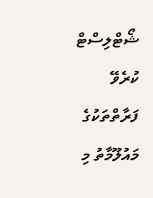ޝޯޓްލިސްޓް ކުރެވޭ ފަރާތްތަކުގެ މައުލޫމާތު މި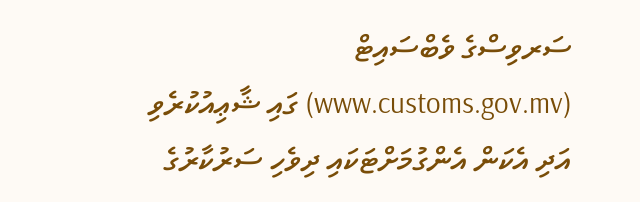ސަރވިސްގެ ވެބްސައިޓް (www.customs.gov.mv) ގައި ޝާޢިއުކުރެވި އަދި އެކަން އެންގުމަށްޓަކައި ދިވެހި ސަރުކާރުގެ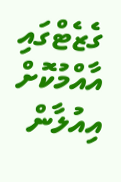ގެޒެޓްގައި އާއްމުކޮށް އިއުލާން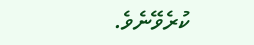ކުރެވޭނެވެ.